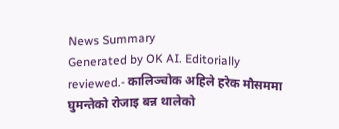News Summary
Generated by OK AI. Editorially reviewed.- कालिञ्चोक अहिले हरेक मौसममा घुमन्तेको रोजाइ बन्न थालेको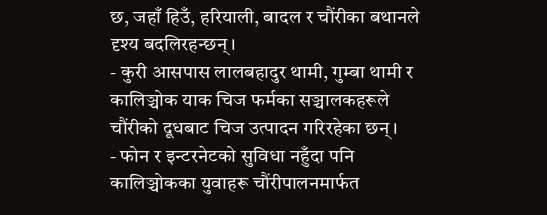छ, जहाँ हिउँ, हरियाली, बादल र चौंरीका बथानले दृश्य बदलिरहन्छन्।
- कुरी आसपास लालबहादुर थामी, गुम्बा थामी र कालिञ्चोक याक चिज फर्मका सञ्चालकहरूले चौंरीको दूधबाट चिज उत्पादन गरिरहेका छन्।
- फोन र इन्टरनेटको सुविधा नहुँदा पनि कालिञ्चोकका युवाहरू चौंरीपालनमार्फत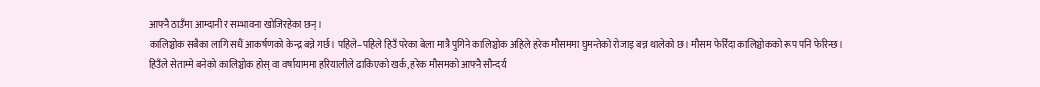आफ्नै ठाउँमा आम्दानी र सम्भावना खोजिरहेका छन्।
कालिञ्चोक सबैका लागि सधैं आकर्षणको केन्द्र बन्ने गर्छ। पहिले–पहिले हिउँ परेका बेला मात्रै पुगिने कालिञ्चोक अहिले हरेक मौसममा घुमन्तेको रोजाइ बन्न थालेको छ। मौसम फेरिँदा कालिञ्चोकको रूप पनि फेरिन्छ।
हिउँले सेताम्मे बनेको कालिञ्चोक होस् वा वर्षायाममा हरियालीले ढाकिएको खर्क, हरेक मौसमको आफ्नै सौन्दर्य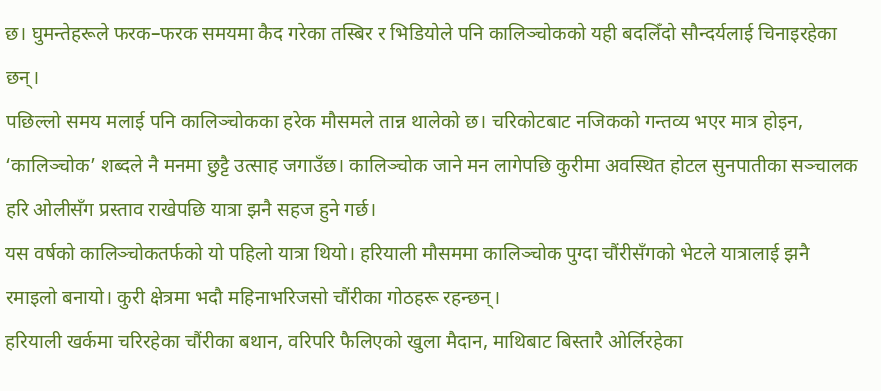छ। घुमन्तेहरूले फरक–फरक समयमा कैद गरेका तस्बिर र भिडियोले पनि कालिञ्चोकको यही बदलिँदो सौन्दर्यलाई चिनाइरहेका छन्।
पछिल्लो समय मलाई पनि कालिञ्चोकका हरेक मौसमले तान्न थालेको छ। चरिकोटबाट नजिकको गन्तव्य भएर मात्र होइन, ‘कालिञ्चोक’ शब्दले नै मनमा छुट्टै उत्साह जगाउँछ। कालिञ्चोक जाने मन लागेपछि कुरीमा अवस्थित होटल सुनपातीका सञ्चालक हरि ओलीसँग प्रस्ताव राखेपछि यात्रा झनै सहज हुने गर्छ।
यस वर्षको कालिञ्चोकतर्फको यो पहिलो यात्रा थियो। हरियाली मौसममा कालिञ्चोक पुग्दा चौंरीसँगको भेटले यात्रालाई झनै रमाइलो बनायो। कुरी क्षेत्रमा भदौ महिनाभरिजसो चौंरीका गोठहरू रहन्छन्।
हरियाली खर्कमा चरिरहेका चौंरीका बथान, वरिपरि फैलिएको खुला मैदान, माथिबाट बिस्तारै ओर्लिरहेका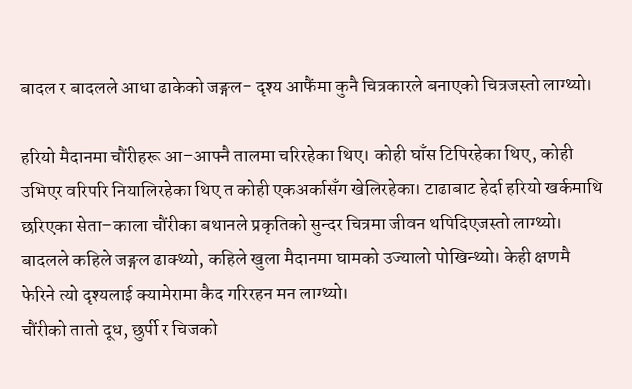बादल र बादलले आधा ढाकेको जङ्गल- दृश्य आफैंमा कुनै चित्रकारले बनाएको चित्रजस्तो लाग्थ्यो।

हरियो मैदानमा चौंरीहरू आ–आफ्नै तालमा चरिरहेका थिए। कोही घाँस टिपिरहेका थिए, कोही उभिएर वरिपरि नियालिरहेका थिए त कोही एकअर्कासँग खेलिरहेका। टाढाबाट हेर्दा हरियो खर्कमाथि छरिएका सेता–काला चौंरीका बथानले प्रकृतिको सुन्दर चित्रमा जीवन थपिदिएजस्तो लाग्थ्यो। बादलले कहिले जङ्गल ढाक्थ्यो, कहिले खुला मैदानमा घामको उज्यालो पोखिन्थ्यो। केही क्षणमै फेरिने त्यो दृश्यलाई क्यामेरामा कैद गरिरहन मन लाग्थ्यो।
चौंरीको तातो दूध, छुर्पी र चिजको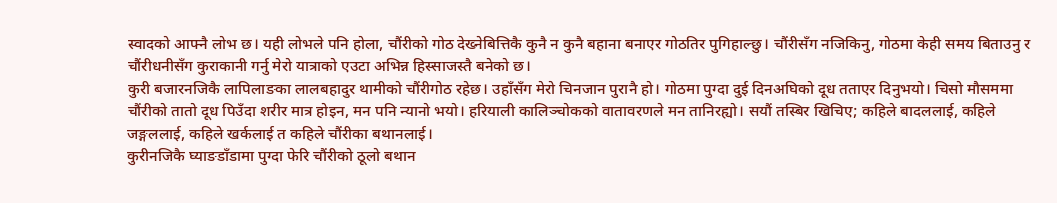स्वादको आफ्नै लोभ छ। यही लोभले पनि होला, चौंरीको गोठ देख्नेबित्तिकै कुनै न कुनै बहाना बनाएर गोठतिर पुगिहाल्छु। चौंरीसँग नजिकिनु, गोठमा केही समय बिताउनु र चौंरीधनीसँग कुराकानी गर्नु मेरो यात्राको एउटा अभिन्न हिस्साजस्तै बनेको छ।
कुरी बजारनजिकै लापिलाङका लालबहादुर थामीको चौंरीगोठ रहेछ। उहाँसँग मेरो चिनजान पुरानै हो। गोठमा पुग्दा दुई दिनअघिको दूध तताएर दिनुभयो। चिसो मौसममा चौंरीको तातो दूध पिउँदा शरीर मात्र होइन, मन पनि न्यानो भयो। हरियाली कालिञ्चोकको वातावरणले मन तानिरह्यो। सयौं तस्बिर खिचिए; कहिले बादललाई, कहिले जङ्गललाई, कहिले खर्कलाई त कहिले चौंरीका बथानलाई।
कुरीनजिकै घ्याङडाँडामा पुग्दा फेरि चौंरीको ठूलो बथान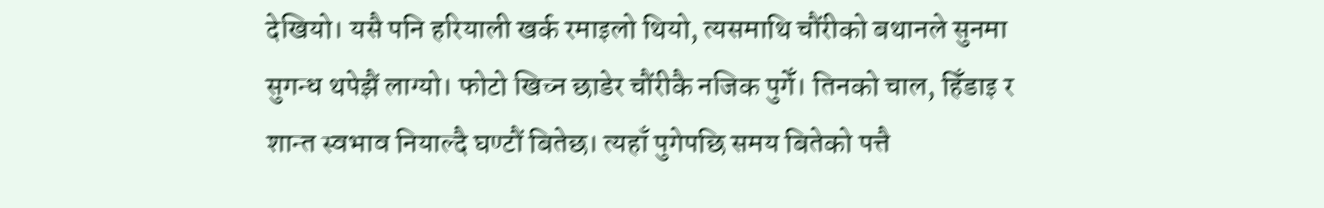देखियो। यसै पनि हरियाली खर्क रमाइलो थियो, त्यसमाथि चौंरीको बथानले सुनमा सुगन्ध थपेझैं लाग्यो। फोटो खिच्न छाडेर चौंरीकै नजिक पुगेँ। तिनको चाल, हिँडाइ र शान्त स्वभाव नियाल्दै घण्टौं बितेछ। त्यहाँ पुगेपछि समय बितेको पत्तै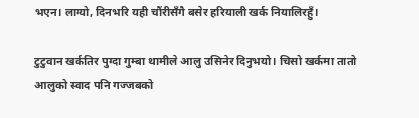भएन। लाग्यो, दिनभरि यही चौंरीसँगै बसेर हरियाली खर्क नियालिरहुँ।

टुटुवान खर्कतिर पुग्दा गुम्बा थामीले आलु उसिनेर दिनुभयो। चिसो खर्कमा तातो आलुको स्वाद पनि गज्जबको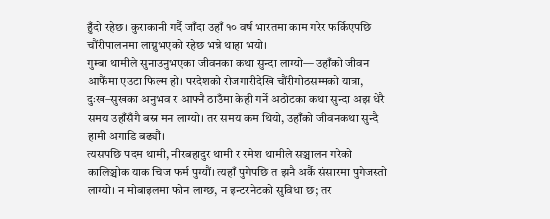हुँदो रहेछ। कुराकानी गर्दै जाँदा उहाँ १० वर्ष भारतमा काम गरेर फर्किएपछि चौंरीपालनमा लाग्नुभएको रहेछ भन्ने थाहा भयो।
गुम्बा थामीले सुनाउनुभएका जीवनका कथा सुन्दा लाग्यो— उहाँको जीवन आफैंमा एउटा फिल्म हो। परदेशको रोजगारीदेखि चौंरीगोठसम्मको यात्रा, दुःख–सुखका अनुभव र आफ्नै ठाउँमा केही गर्ने अठोटका कथा सुन्दा अझ धेरै समय उहाँसँगै बस्न मन लाग्यो। तर समय कम थियो, उहाँको जीवनकथा सुन्दै हामी अगाडि बढ्यौं।
त्यसपछि पदम थामी, नीरबहादुर थामी र रमेश थामीले सञ्चालन गरेको कालिञ्चोक याक चिज फर्म पुग्यौं। त्यहाँ पुगेपछि त झनै अर्कै संसारमा पुगेजस्तो लाग्यो। न मोबाइलमा फोन लाग्छ, न इन्टरनेटको सुविधा छ; तर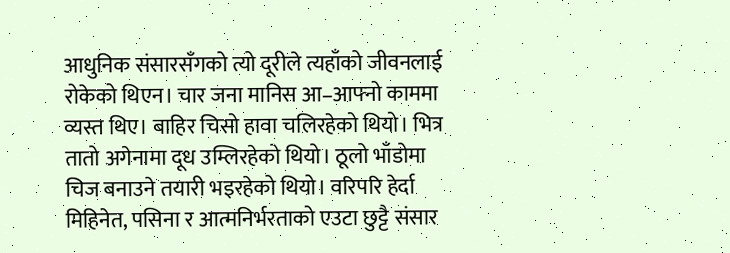आधुनिक संसारसँगको त्यो दूरीले त्यहाँको जीवनलाई रोकेको थिएन। चार जना मानिस आ–आफ्नो काममा व्यस्त थिए। बाहिर चिसो हावा चलिरहेको थियो। भित्र तातो अगेनामा दूध उम्लिरहेको थियो। ठूलो भाँडोमा चिज बनाउने तयारी भइरहेको थियो। वरिपरि हेर्दा मिहिनेत, पसिना र आत्मनिर्भरताको एउटा छुट्टै संसार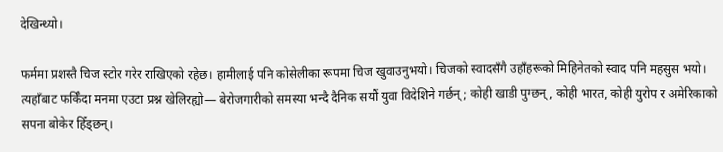देखिन्थ्यो।

फर्ममा प्रशस्तै चिज स्टोर गरेर राखिएको रहेछ। हामीलाई पनि कोसेलीका रूपमा चिज खुवाउनुभयो। चिजको स्वादसँगै उहाँहरूको मिहिनेतको स्वाद पनि महसुस भयो। त्यहाँबाट फर्किँदा मनमा एउटा प्रश्न खेलिरह्यो— बेरोजगारीको समस्या भन्दै दैनिक सयौं युवा विदेशिने गर्छन्; कोही खाडी पुग्छन्, कोही भारत, कोही युरोप र अमेरिकाको सपना बोकेर हिँड्छन्।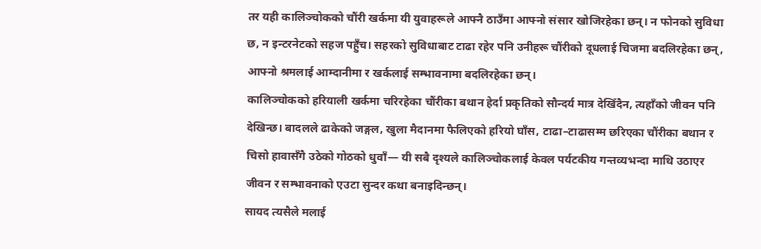तर यही कालिञ्चोकको चौंरी खर्कमा यी युवाहरूले आफ्नै ठाउँमा आफ्नो संसार खोजिरहेका छन्। न फोनको सुविधा छ, न इन्टरनेटको सहज पहुँच। सहरको सुविधाबाट टाढा रहेर पनि उनीहरू चौंरीको दूधलाई चिजमा बदलिरहेका छन्, आफ्नो श्रमलाई आम्दानीमा र खर्कलाई सम्भावनामा बदलिरहेका छन्।
कालिञ्चोकको हरियाली खर्कमा चरिरहेका चौंरीका बथान हेर्दा प्रकृतिको सौन्दर्य मात्र देखिँदैन, त्यहाँको जीवन पनि देखिन्छ। बादलले ढाकेको जङ्गल, खुला मैदानमा फैलिएको हरियो घाँस, टाढा–टाढासम्म छरिएका चौंरीका बथान र चिसो हावासँगै उठेको गोठको धुवाँ— यी सबै दृश्यले कालिञ्चोकलाई केवल पर्यटकीय गन्तव्यभन्दा माथि उठाएर जीवन र सम्भावनाको एउटा सुन्दर कथा बनाइदिन्छन्।
सायद त्यसैले मलाई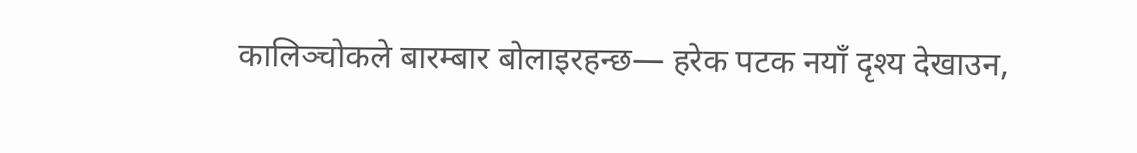कालिञ्चोकले बारम्बार बोलाइरहन्छ— हरेक पटक नयाँ दृश्य देखाउन,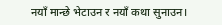नयाँ मान्छे भेटाउन र नयाँ कथा सुनाउन।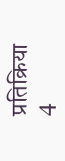प्रतिक्रिया 4